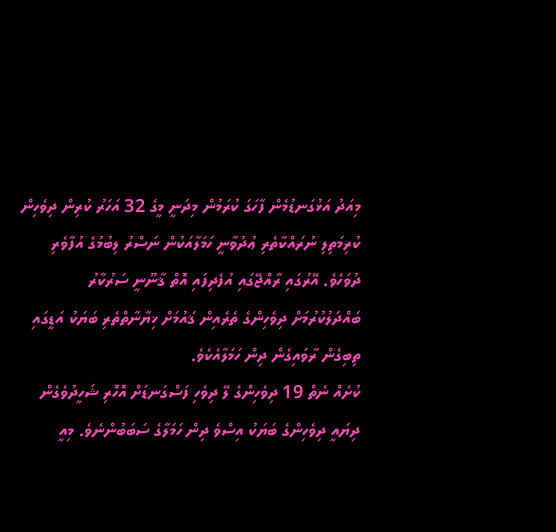މިއަދު އަޅުގަނޑުމެން ފާހަގަ ކުރަމުން މިދަނީ މީގެ 32 އަހަރު ކުރިން ދިވެހިން ކުރިމަތިލި ނުރައްކާތެރި ޢުދުވާނީ ހަމަލާއަކުން ނަސްރު ލިބުމުގެ އުފާވެރި ދުވަހެވެ. އޭރުގައި ރާއްޖޭގައި އުފެދިފައި އޮތް ޤާނޫނީ ސަރުކާރު ބައްދަލުކުރުމަށް ދިވެހިންގެ ތެރެއިން ޤައުމަށް ޚިޔާނާތްތެރި ބަޔަކު އަޑީގައި ތިބިގެން ރާވައިގެން ދިން ހަމަލާއެކެވެ.
ކުށެއް ނެތް 19 ދިވެހިންގެ ލޭ ދިވެހި ފަސްގަނޑަށް އޮހޮރި ޝަހީދުވެގެން ދިޔައީ ދިވެހިންގެ ބަޔަކު އިސްވެ ދިން ހަމަލާގެ ސަބަބުންނެވެ. މިއީ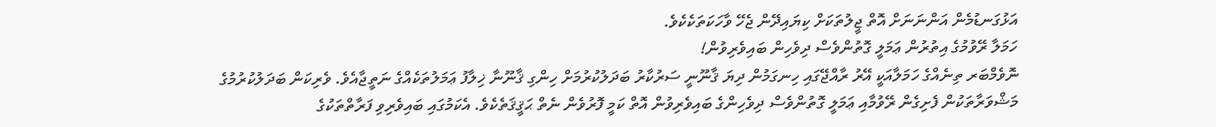އަޅުގަނޑުމެން އަންނަނަށް އޮތް ޖީލުތަކަށް ކިޔައިދޭން ޖެހޭ ވާހަކަތަކެކެވެ.
ހަމަލާ ރޭވުމުގެ އިތުރުން ޢަމަލީ ގޮތުންވެސް ދިވެހިން ބައިވެރިވުން!
ނޮވެމްބަރ ތިނެއްގެ ހަމަލާއަކީ އޭރު ރާއްޖޭގައި ހިނގަމުން ދިޔަ ޤާނޫނީ ސަރުކާރު ބަދަލުކުރުމަށް ހިންގި ޤާނޫނާ ޚިލާފު ޢަމަލުތަކެއްގެ ނަތީޖާއެވެ. ވެރިކަން ބަދަލުކުރުމުގެ މަޝްވަރާތަކުން ފެށިގެން ރޭވުމާއި ޢަމަލީ ގޮތުންވެސް ދިވެހިންގެ ބައިވެރިވުން އޮތް ކަމީ ފޮރުވެން ނެތް ޙަޤީޤަތެކެވެ. އެކަމުގައި ބައިވެރިވި ފަރާތްތަކުގެ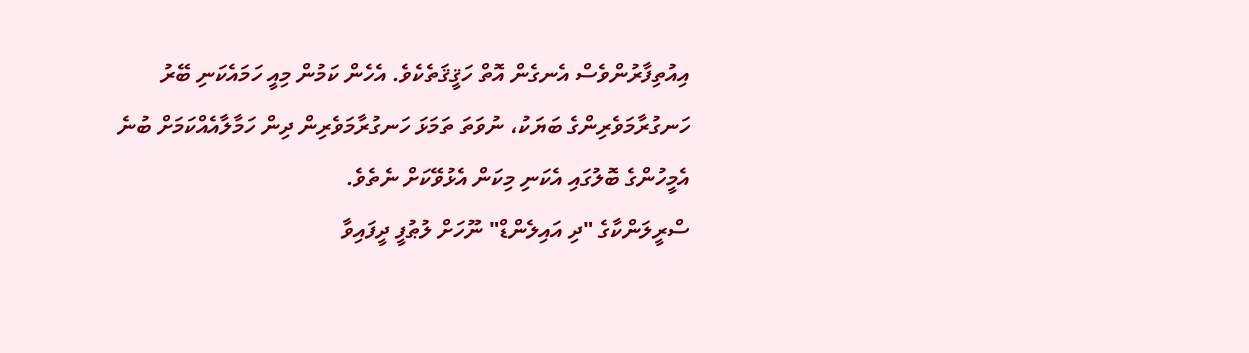އިއުތިފާރުންވެސް އެނގެން އޮތް ހަޤީޤަތެކެވެ. އެހެން ކަމުން މިއީ ހަމައެކަނި ބޭރު ހަނގުރާމަވެރިންގެ ބަޔަކު، ނުވަތަ ތަމަޅަ ހަނގުރާމަވެރިން ދިން ހަމާލާއެއްކަމަށް ބުނެ އެމީހުންގެ ބޮލުގައި އެކަނި މިކަން އެޅުވޭކަށް ނެތެވެ.
ސްރީލަންކާގެ "ދި އައިލެންޑް" ނޫހަށް ލުޠުފީ ދީފައިވާ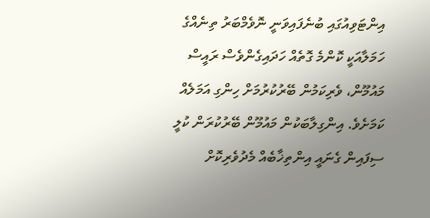އިންޓަވިއުގައި ބުނެފައިވަނީ ނޮވެމްބަރު ތިނެއްގެ ހަމަލާއަކީ ކޮންމެ ގޮތެއް ހަދައިގެންވެސް ރައީސް މައުމޫން، ވެރިކަމުން ބޭރުކުރުމަށް ހިންގި އަމަލެއް ކަމަށެވެ. އިންގިލާބަކުން މައުމޫން ބޭރުކުރަން ކުލީ ސިފައިން ގެނައީ އިންތިޚާބެއް މެދުވެރިކޮށް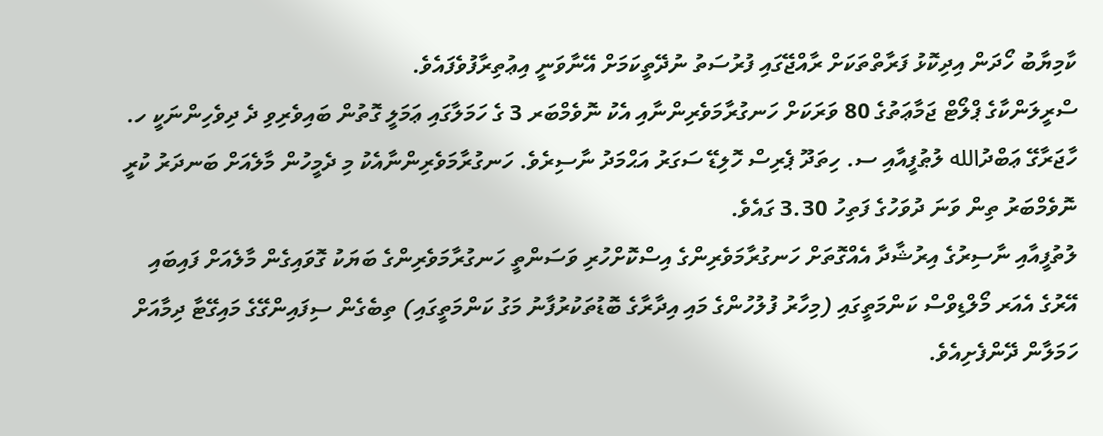ކާމިޔާބު ހޯދަން އިދިކޮޅު ފަރާތްތަކަށް ރާއްޖޭގައި ފުރުސަތު ނުދޭތީކަމަށް އޭނާވަނީ އިޢުތިރާފުވެފައެވެ.
ސްރީލަންކާގެ ޕްލޯޓް ޖަމާޢަތުގެ 80 ވަރަކަށް ހަނގުރާމަވެރިންނާއި އެކު ނޮވެމްބަރ 3 ގެ ހަމަލާގައި ޢަމަލީ ގޮތުން ބައިވެރިވި ދެ ދިވެހިންނަކީ ހ. ހާޖަރާގޭ ޢަބްދުالله ލުޠުފީއާއި ސ. ހިތަދޫ ޕެރިސް ހޮލިޑޭ ސަގަރު އަޙްމަދު ނާސިރެވެ. ހަނގުރާމަވެރިންނާއެކު މި ދެމީހުން މާލެއަށް ބަނދަރު ކުރީ ނޮވެމްބަރު ތިން ވަނަ ދުވަހުގެ ފަތިހު 3.30 ގައެވެ.
ލުތުފީއާއި ނާސިރުގެ އިރުޝާދާ އެއްގޮތަށް ހަނގުރާމަވެރިންގެ އިސްކޮށްހުރި ވަސަންތީ ހަނގުރާމަވެރިންގެ ބަޔަކު ގޮވައިގެން މާލެއަށް ފައިބައި އޭރުގެ އެއަރ މޯލްޑިވްސް ކަންމަތީގައި (މިހާރު ފުލުހުންގެ މައި އިދާރާގެ ބޮޑުތަކުރުފާނު މަގު ކަންމަތީގައި) ތިބެގެން ސިފައިންގޭގެ މައިގޭޓާ ދިމާއަށް ހަމަލާން ދޭންފެށިއެވެ.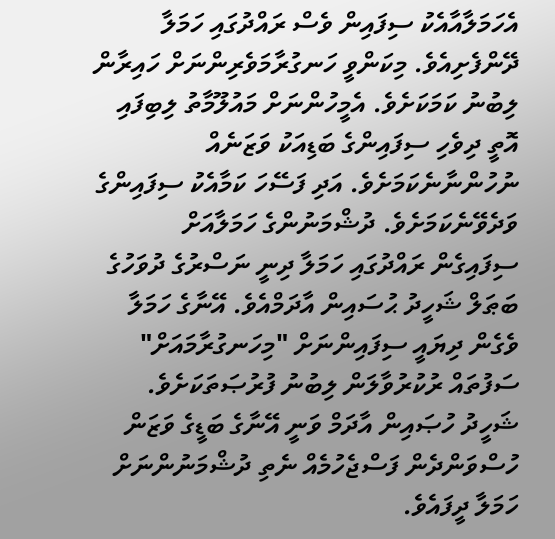އެހަމަލާއާއެކު ސިފައިން ވެސް ރައްދުގައި ހަމަލާ ދޭންފެށިއެވެ. މިކަންވީ ހަނގުރާމަވެރިންނަށް ހައިރާން ލިބުނު ކަމަކަށެވެ. އެމީހުންނަށް މައުލޫމާތު ލިބިފައި އޮތީ ދިވެހި ސިފައިންގެ ބަޑިއަކު ވަޒަނެއް ނުހުންނާނެކަމަށެވެ. އަދި ފަސޭހަ ކަމާއެކު ސިފައިންގެ ވަދެވޭނެކަމަށެވެ. ދުޝްމަނުންގެ ހަމަލާއަށް ސިފައިގެން ރައްދުގައި ހަމަލާ ދިނީ ނަސްރުގެ ދުވަހުގެ ބަޠަލް ޝަހީދު ޙުސައިން އާދަމްއެވެ. އޭނާގެ ހަމަލާ ވެގެން ދިޔައީ ސިފައިންނަށް "މިހަނގުރާމައަށް" ސަފުތައް ރުކުރުވާލަން ލިބުނު ފުރުޞަތަކަށެވެ. ޝަހީދު ހުޞައިން އާދަމް ވަނީ އޭނާގެ ބަޑީގެ ވަޒަން ހުސްވަންދެން ފަސްޖެހުމެއް ނެތި ދުޝްމަނުންނަށް ހަމަލާ ދީފައެވެ.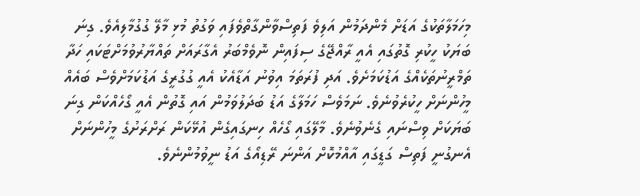މިހަމަލާތަކުގެ އަޑަށް މެންދަމުން އަލިވެ ފަތިސްވާންގާތްވެފައި ވަގުތު މުޅި މާލޭ ގުގުމާލިއެވެ. ގިނަ ބަޔަކު ހީކުރި ގޮތުގައި އެއީ ރާއްޖޭގެ ސިފައިން ނޮވެމްބަރު އެގާރައަށް ތައްޔާރުވުމަށްޓަކައި ހަދާ ތަމްރީނުތަކެއްގެ އަޑުކަމަށެވެ. އަދި ފުރަތަމަ އިވުނު އަޑާއެކު އެއީ ގުގުރީގެ އަޑުކަމަށްވެސް ބައެއް މީހުންނަށް ހީކުރެވުނެވެ. ނަމަވެސް ހަމަލާގެ އަޑު ބަދަލުވަމުން އައި ގޮތުން އެއީ ގޯހެއްކަން ގިނަ ބަޔަކަށް ވިސްނައި ގެނެވުނެވެ. މާލޭގައި ގޯހެއް ހިނގައިގެން އުޅޭކަން ރަށްރަށުގެ މީހުންނަށް އެނގުނީ ފަތިސް ގަޑީގައި އާއްމުކޮށް އަންނަ ރޭޑިއޯގެ އަޑު ނީވުމުންނެވެ.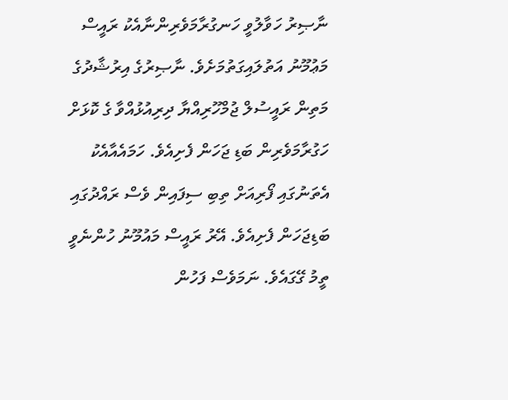ނާޞިރު ހަވާލުވީ ހަނގުރާމަވެރިންނާއެކު ރައީސް މަޢުމޫނު އަތުލައިގަތުމަށެވެ. ނާޞިރުގެ އިރުޝާދުގެ މަތިން ރައީސުލް ޖުމްހޫރިއްޔާ ދިރިއުޅުއްވާ ގެ ކޮޅަށް ހަގުރާމަވެރިން ބަޑި ޖަހަން ފެށިއެވެ. ހަމައެއާއެކު އެތަނުގައި ފޯރިއަށް ތިބި ސިފައިން ވެސް ރައްދުގައި ބަޑިޖަހަން ފެށިއެވެ. އޭރު ރައީސް މައުމޫނު ހުންނެވީ ތީމު ގޭގައެވެ. ނަމަވެސް ފަހުން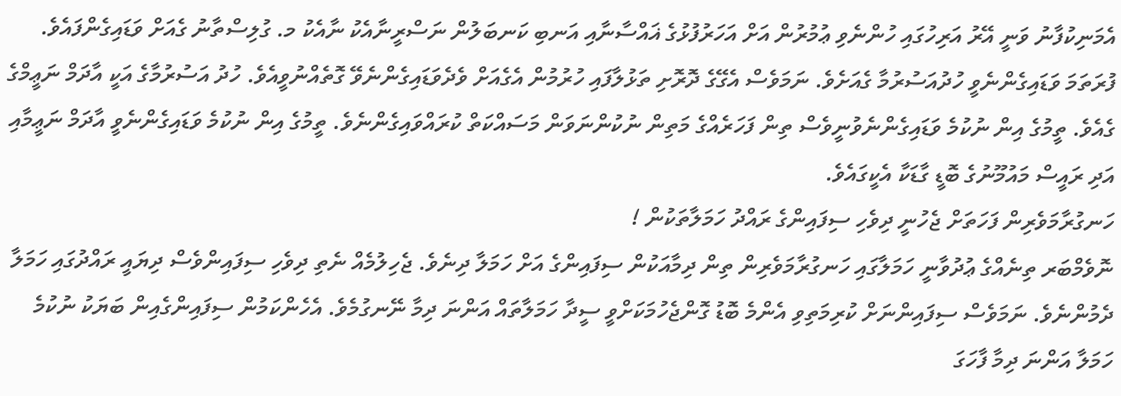އެމަނިކުފާނު ވަނީ އޭރު އަރިހުގައި ހުންނެވި ޢުމުރުން އަށް އަހަރުފުޅުގެ ޣައްސާނާއި އަނބި ކަނބަލުން ނަސްރީނާއެކު ނާއެކު މ. ގުލިސްތާނު ގެއަށް ވަޑައިގެންފައެވެ. ފުރަތަމަ ވަޑައިގެންނެވީ ހުދުއަސުރުމާ ގެއަށެވެ. ނަމަވެސް އެގޭގެ ދޮރޮށި ތަޅުލާފައި ހުރުމުން އެގެއަށް ވެދެވަޑައިގެންނެވޭ ގޮތެއްނުވީއެވެ. ހުދު އަސުރުމާގެ އަކީ އާދަމް ނަޢީމްގެ ގެއެވެ. ތީމުގެ އިން ނުކުމެ ވަޑައިގެންނެވުނީވެސް ތިން ފަހަރެއްގެ މަތިން ނުކުންނަވަން މަސައްކަތް ކުރައްވައިގެންނެވެ. ތީމުގެ އިން ނުކުމެ ވަޑައިގެންނެވީ އާދަމް ނަޢީމާއި އަދި ރައީސް މައުމޫނުގެ ބޮޑީ ގާޑަކާ އެކީގައެވެ.
ހަނގުރާމަވެރިން ފަހަތަށް ޖެހުނީ ދިވެހި ސިފައިންގެ ރައްދު ހަމަލާތަކުން !
ނޮވެމްބަރ ތިނެއްގެ ޢުދުވާނީ ހަމަލާގައި ހަނގުރާމަވެރިން ތިން ދިމާއަކުން ސިފައިންގެ އަށް ހަމަލާ ދިނެވެ. ޖެހިލުމެއް ނެތި ދިވެހި ސިފައިންވެސް ދިޔައީ ރައްދުގައި ހަމަލާ ދެމުންނެވެ. ނަމަވެސް ސިފައިންނަށް ކުރިމަތިވި އެންމެ ބޮޑު ގޮންޖެހުމަކަށްވީ ސީދާ ހަމަލާތައް އަންނަ ދިމާ ނޭނގުމެވެ. އެހެންކަމުން ސިފައިންގެއިން ބަޔަކު ނުކުމެ ހަމަލާ އަންނަ ދިމާ ފާހަގަ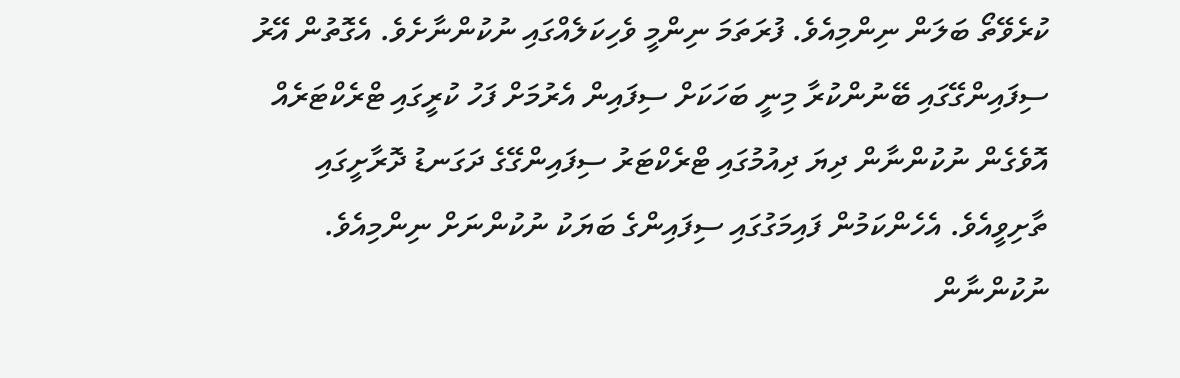ކުރެވޭތޯ ބަލަން ނިންމިއެވެ. ފުރަތަމަ ނިންމީ ވެހިކަލެއްގައި ނުކުންނާށެވެ. އެގޮތުން އޭރު ސިފައިންގޭގައި ބޭނުންކުރާ މިނީ ބަހަކަށް ސިފައިން އެރުމަށް ފަހު ކުރީގައި ޓްރެކްޓަރެއް އޮވެގެން ނުކުންނާން ދިޔަ ދިއުމުގައި ޓްރެކްޓަރު ސިފައިންގޭގެ ދަގަނޑު ދޮރާށީގައި ތާށިވީއެވެ. އެހެންކަމުން ފައިމަގުގައި ސިފައިންގެ ބަޔަކު ނުކުންނަށް ނިންމިއެވެ. ނުކުންނާން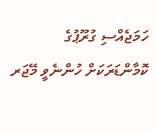ހަމަޖެއްސި ގުރޫޕުގެ ކޮމާންޑަރަކަށް ހުންނެވީ މޭޖަރ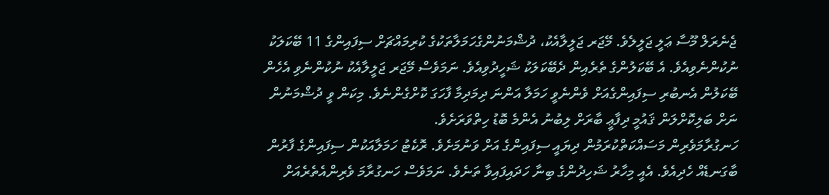ޖެނެރަލް މޫސާ ޢަލީ ޖަލީލެވެ. މޭޖަރ ޖަލީލާއެކު، ދުޝްމަނުންގެހަމަލާތަކުގެ ކުރިމައްޗަށް ސިފައިންގެ 11 ބޭކަލަކު ނުކުންނެވިއެވެ. އެ ބޭކަލުންގެ ތެރެއިން ދެބޭކަލަކު ޝަހީދުވިއެވެ. ނަމަވެސް މޭޖަރ ޖަލީލާއެކު ނުކުންނެވި އެހެން ބޭކަލުން އެނބުރި ސިފައިންގެއަށް ވެންނެވީ ހަމަލާ އަންނަ ދިމަދިމާ ފާހަގަ ކޮށްގެންނެވެ. މިކަން ވީ ދުޝްމަނުން ނަށް ބަލިކޮށްލަން ޤައުމީ ދިފާޢީ ބާރަށް ލިބުނު އެންމެ ބޮޑު ހިތްވަރަށެވެ.
ހަނގުރާމަވެރިން މަސައްކަތްކުރަމުން ދިޔައީ ސިފައިންގެ އަށް ވަނުމަށެވެ. ރޮކެޓު ހަމަލާއަކުން ސިފައިންގެ ފާރުން ބާގަނޑެއް ހެދިއެވެ. އެއީ މިހާރު ޝަހިދުންގެ ބިނާ ހަދައިފައިވާ ތަނެވެ. ނަމަވެސް ހަނގުރާމަ ވެރިންއެތެރެއަށް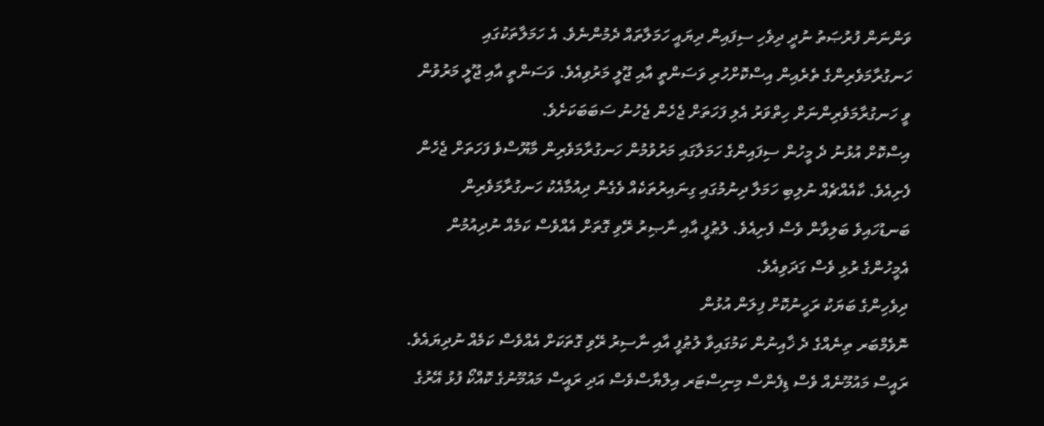ވަންނަން ފުރުޞަތު ނުދީ ދިވެހި ސިފައިން ދިޔައީ ހަމަލާތައް ދެމުންނެވެ. އެ ހަމަލާތަކުގައި ހަނގުރާމަވެރިންގެ ތެރެއިން އިސްކޮށްހުރި ވަސަންތީ އާއި ޖޫލީ މަރުވިއެވެ. ވަސަންތީ އާއި ޖޫލީ މަރުވުން ވީ ހަނގުރާމަވެރިންނަށް ހިތްވަރު އެލި ފަހަތަށް ޖެހެން ޖެހުނު ސަބަބަކަށެވެ.
އިސްކޮށް އުޅުނު ދެ މީހުން ސިފައިންގެ ހަމަލާގައި މަރުވުމުން ހަނގުރާމަވެރިން މާޔޫސްވެ ފަހަތަށް ޖެހެން ފެށިއެވެ. ކާއެއްޗެއް ނުލިބި ހަމަލާ ދިނުމުގައި ގިނައިރުތަކެއް ވެގެން ދިއުމާއެކު ހަނގުރާމަވެރިން ބަނޑުހައިވެ ބަލިވާން ވެސް ފެށިއެވެ. ލުޠުފީ އާއި ނާޞިރު ރޭވި ގޮތަށް އެއްވެސް ކަމެއް ނުދިއުމުން އެމީހުންގެ ރުޅި ވެސް ގަދަވިއެވެ.
ދިވެހިންގެ ބަޔަކު ރަހީނުކޮށް ފިލަން އުޅުން
ނޮވެމްބަރ ތިނެއްގެ ދެ ޚާއިނުން ކަމުގައިވާ ލުޠުފީ އާއި ނާސިރު ރޭވި ގޮތަކަށް އެއްވެސް ކަމެއް ނުދިޔައެވެ. ރައީސް މައުމޫނެއް ވެސް ޑިފެންސް މިނިސްޓަރ އިލްޔާސްވެސް އަދި ރައީސް މައުމޫނުގެ ކޮއްކޯ ފުޅު އޭރުގެ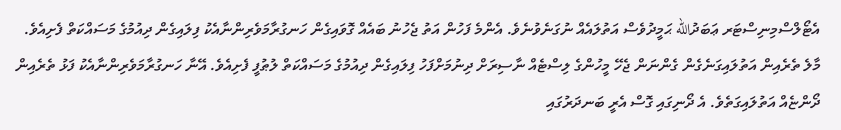އެޓޯލްސްމިނިސްޓަރ ޢަބަދުالله ޙަމީދުވެސް އަތުލައެއް ނުގަނެވުނެވެ. އެންމެ ފަހުން އަތު ޖެހުނު ބައެއް ގޮވައިގެން ހަނގުރާމަވެރިންނާއެކު ފިލައިގެން ދިއުމުގެ މަސައްކަތް ފެށިއެވެ.
މާލެ ތެރެއިން އަތުލައިގަނެގެން ގެންނަން ޖެހޭ މީހުންގެ ލިސްޓެއް ނާސިރަށް ދިނުމަށްފަހު ފިލައިގެން ދިއުމުގެ މަސައްކަތް ލުޠުފީ ފެށިއެވެ. އޭނާ ހަނގުރާމަވެރިންނާއެކު ފަޅު ތެރެއިން ދޯންޏެއް އަތުލައިގަތެވެ. އެ ދޯނިގައި ގޮސް އެރީ ބަނދަރުގައި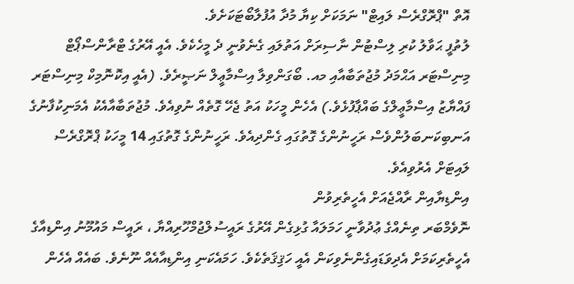އޮތް "ޕްރޮގްރެސް ލައިޓް" ނަމަކަށް ކިޔާ މުދާ އުފުލާބޯޓަކަށެވެ.
ލުތުފީ ޙަވާލު ކުރި ލިސްޓުން ނާސިރަށް އަތުލައި ގެނެވުނީ ދެ މީހެކެވެ. އެއީ އޭރުގެ ޓްރާންސްޕޯޓް މިނިސްޓަރ އަޙްމަދު މުޖުތަބާއާއި މއ. ބޯގަންވިލާ އިސްމާޢީލް ނަޞީރެވެ. (އެއީ އިކޮނޮމިކް މިނިސްޓަރ ފައްޔާޒު އިސްމާޢީލްގެ ބައްޕާފުޅެވެ.) އެހެން މީހަކު އަތު ޖެހޭ ގޮތެއް ނުވިއެވެ. މުޖުތަބާއާއެކު އެމަނިކުފާނުގެ އަނބިކަނބަލުންވެސް ރަހީނުންގެ ގޮތުގައި ގެންދިއެވެ. ރަހީނުންގެ ގޮތުގައި 14 މީހަކު ޕްރޮގްރެސް ލައިޓަށް އެރުވިއެވެ.
އިންޑިޔާއިން ރާއްޖެއަށް އެހީތެރިވުން
ނޮވެމްބަރ ތިނެއްގެ ޢުދުވާނީ ހަމަލައާ ގުޅިގެން އޭރުގެ ރައީސުލްޖުމްހޫރިއްޔާ ، ރައީސް މައުމޫނު އިންޑިއާގެ އެހީތެރިކަމަށް އެދިވަޑައިގެންނެވިކަން އެއީ ހަޤިޤަތެކެވެ. ހަމައެކަނި އިންޑިއާއެއް ނޫނެވެ. ބައެއް އެހެން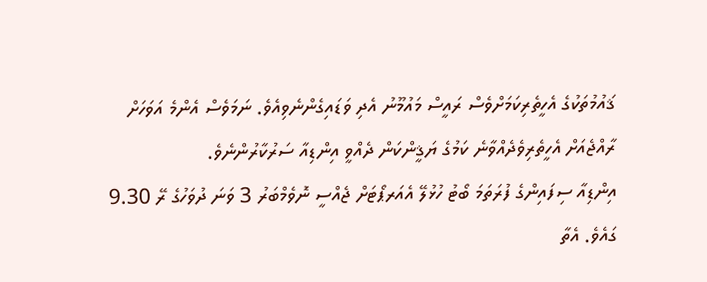ޤައުމުތަކުގެ އެހީތެރިކަމަށްވެސް ރައީސް މައުމޫނު އެދި ވަޑައިގެންނެވިއެވެ. ނަމަވެސް އެންމެ އަވަހަށް ރާއްޖެއަށް އެހީތެރިވެދެއްވާނެ ކަމުގެ ޔަޤީންކަން ދެއްވީ އިންޑިއާ ސަރުކާރުންނެވެ.
އިންޑިއާ ސިފައިންގެ ފުރަތަމަ ބޯޓު ހުޅުލޭ އެއަރޕޯޓަށް ޖެއްސީ ނޮވެމްބަރު 3 ވަނަ ދުވަހުގެ ރޭ 9.30 ގައެވެ. އެތާ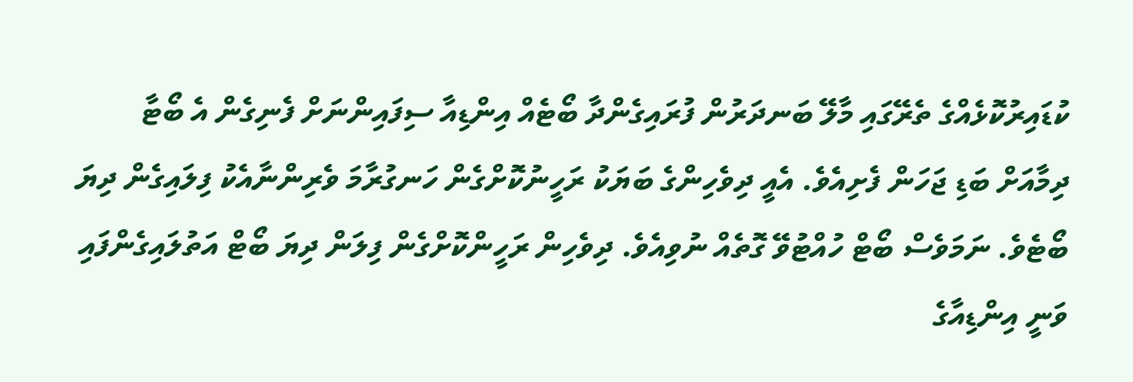ކުޑައިރުކޮޅެއްގެ ތެރޭގައި މާލޭ ބަނދަރުން ފުރައިގެންދާ ބޯޓެއް އިންޑިއާ ސިފައިންނަށް ފެނިގެން އެ ބޯޓާ ދިމާއަށް ބަޑި ޖަހަން ފެށިއެވެ. އެއީ ދިވެހިންގެ ބަޔަކު ރަހީނުކޮށްގެން ހަނގުރާމަ ވެރިންނާއެކު ފިލައިގެން ދިޔަ ބޯޓެވެ. ނަމަވެސް ބޯޓް ހުއްޓުވޭ ގޮތެއް ނުވިއެވެ. ދިވެހިން ރަހީންކޮށްގެން ފިލަން ދިޔަ ބޯޓް އަތުލައިގެންފައި ވަނީ އިންޑިއާގެ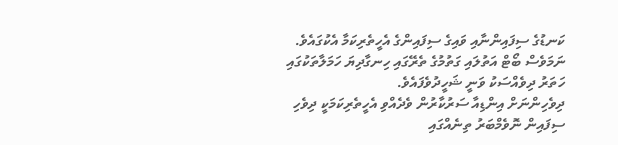ކަނޑުގެ ސިފައިންނާއި ވައިގެ ސިފައިންގެ އެހީތެރިކަމާ އެކުގައެވެ. ނަމަވެސް ބޯޓް އަތުލައި ގަތުމުގެ ތެރޭގައި ހިނގާދިޔަ ހަމަލާތަކުގައި ހަތަރު ދިވެއްސަކު ވަނީ ޝަހީދުވެފައެވެ.
ދިވެހިންނަށް އިންޑިއާ ސަރުކާރުން ވެދެއްވި އެހީތެރިކަމަކީ ދިވެހި ސިފައިން ނޮވެމްބަރު ތިނެއްގައި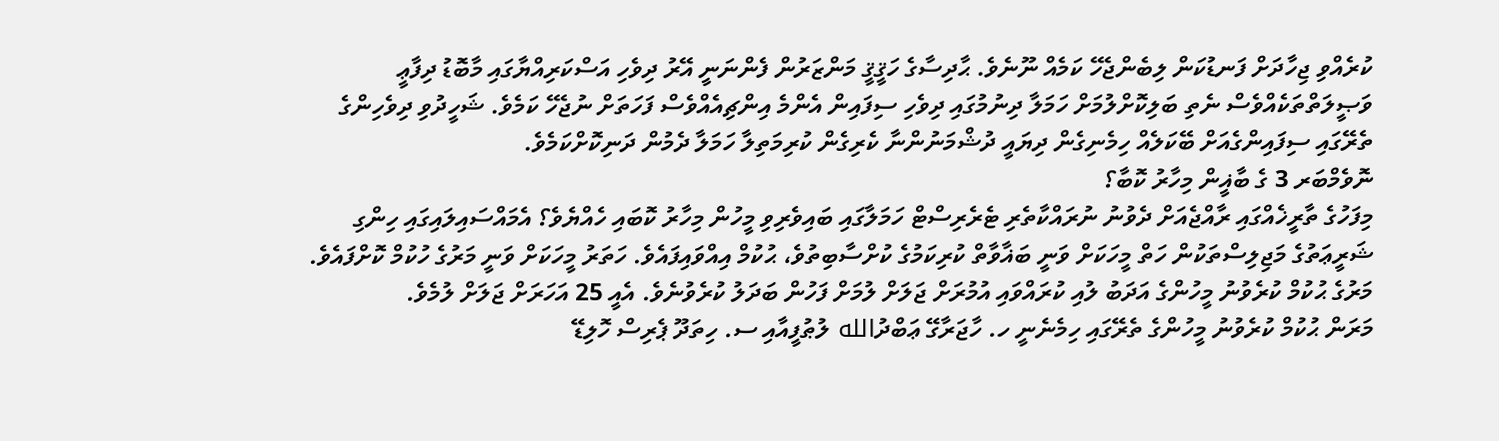ކުރެއްވި ޖިހާދަށް ފަނޑުކަން ލިބެންޖެހޭ ކަމެއް ނޫނެވެ. ޙާދިސާގެ ހަޤީޤީ މަންޒަރުން ފެންނަނީ އޭރު ދިވެހި އަސްކަރިއްޔާގައި މާބޮޑު ދިފާޢީ ވަޞީލަތްތަކެއްވެސް ނެތި ބަލިކޮށްލުމަށް ހަމަލާ ދިނުމުގައި ދިވެހި ސިފައިން އެންމެ އިންޗިއެއްވެސް ފަހަތަށް ނުޖެހޭ ކަމެވެ. ޝަހީދުވި ދިވެހިންގެ ތެރޭގައި ސިފައިންގެއަށް ބޭކަލެއް ހިމެނިގެން ދިޔައީ ދުޝްމަނުންނާ ކެރިގެން ކުރިމަތިލާ ހަމަލާ ދެމުން ދަނިކޮށްކަމެވެ.
ނޮވެމްބަރ 3 ގެ ބާޣީން މިހާރު ކޮބާ؟
މިފަހުގެ ތާރީޚެއްގައި ރާއްޖެއަށް ދެވުނު ނުރައްކާތެރި ޓެރެރިސްޓް ހަމަލާގައި ބައިވެރިވި މީހުން މިހާރު ކޮބައި ހެއްޔެވެ؟ އެމައްސައިލައިގައި ހިންގި ޝަރީޢަތުގެ މަޖިލިސްތަކުން ހަތް މީހަކަށް ވަނީ ބަޣާވާތް ކުރިކަމުގެ ކުށްސާބިތުވެ، ޙުކުމް އިއްވައިފައެވެ. ހަތަރު މީހަކަށް ވަނީ މަރުގެ ހުކުމް ކޮށްފައެވެ. މަރުގެ ޙުކުމް ކުރެވުނު މީހުންގެ އަދަބު ލުއި ކުރައްވައި އުމުރަށް ޖަލަށް ލުމަށް ފަހުން ބަދަލު ކުރެވުނެވެ. އެއީ 25 އަހަރަށް ޖަލަށް ލުމެވެ.
މަރަން ޙުކުމް ކުރެވުނު މީހުންގެ ތެރޭގައި ހިމެނެނީ ހ. ހާޖަރާގޭ ޢަބްދުالله ލުޠުފީއާއި ސ. ހިތަދޫ ޕެރިސް ހޮލިޑޭ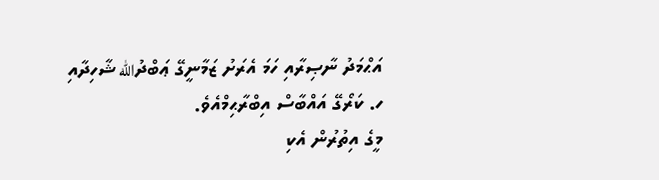އަޙްމަދު ނާޞިރާއި ހަމަ އެރަށު ޒަމާނީގޭ ޢަބްދުالله ޝާހިދާއި ހ. ކަރޯގޭ އައްބާސް އިބްރާޙިމްއެވެ.
މީގެ އިތުރުން އެކި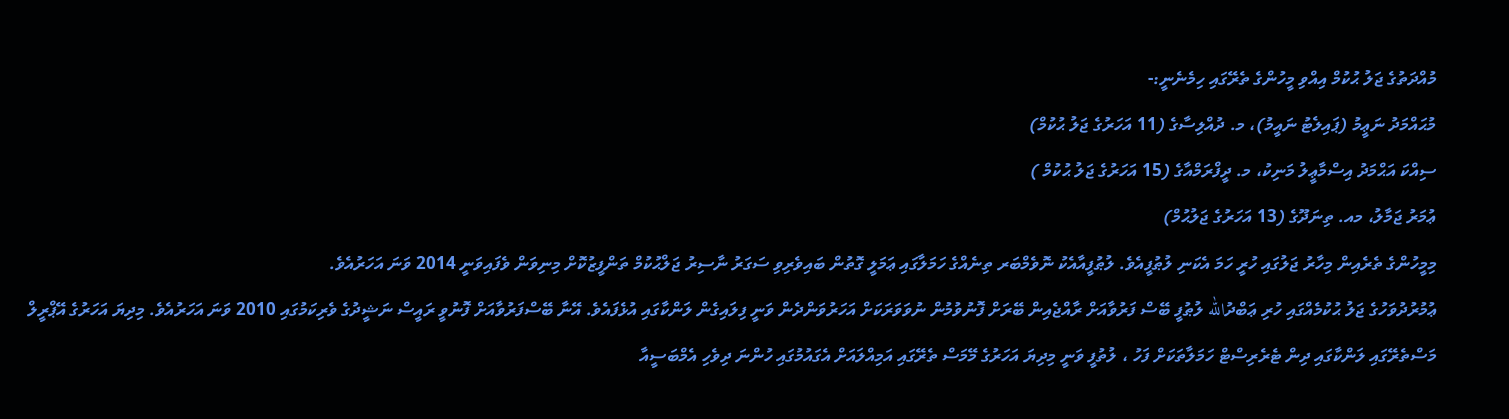މުއްދަތުގެ ޖަލު ޙުކުމް އިއްވި މީހުންގެ ތެރޭގައި ހިމެނެނީ:-
މުޙައްމަދު ނަޢީމު (ޕައިލެޓު ނައީމު)، މ. ދުއްލިސާގެ (11 އަހަރުގެ ޖަލު ޙުކުމް)
ސިއްކަ އަޙްމަދު އިސްމާޢީލު މަނިކު، މ. ދީފްރަމްއާގެ (15 އަހަރުގެ ޖަލު ޙުކުމް )
ޢުމަރު ޖަމާލު، މއ. ތިނަދޫގެ (13 އަހަރުގެ ޖަލުޙުމް)
މިމީހުންގެ ތެރެއިން މިހާރު ޖަލުގައި ހުރީ ހަމަ އެކަނި ލުޠުފީއެވެ. ލުޠުފީއާއެކު ނޮވެމްބަރ ތިނެއްގެ ހަމަލާގައި ޢަމަލީ ގޮތުން ބައިވެރިވި ސަގަރު ނާސިރު ޖަލްޙުކުމް ތަންފީޒުކޮށް މިނިވަން ވެފައިވަނީ 2014 ވަނަ އަހަރުއެވެ.
ޢުމުރުދުވަހުގެ ޖަލު ޙުކުމެއްގައި ހުރި ޢަބްދުالله ލުޠުފީ ބޭސް ފަރުވާއަށް ރާއްޖެއިން ބޭރަށް ފޮނުވުމުން ނުވަވަރަކަށް އަހަރުވަންދެން ވަނީ ފިލައިގެން ލަންކާގައި އުޅެފައެވެ. އޭނާ ބޭސްފަރުވާއަށް ފޮނުވީ ރައީސް ނަޝީދުގެ ވެރިކަމުގައި 2010 ވަނަ އަހަރުއެވެ. މިދިޔަ އަހަރުގެ އޭޕްރީލް މަސްތެރޭގައި ލަންކާގައި ދިން ޓެރެރިސްޓް ހަމަލާތަކަށް ފަހު ، ލުތުފީ ވަނީ މިދިޔަ އަހަރުގެ މޭމަސް ތެރޭގައި އަމިއްލައަށް އެގައުމުގައި ހުންނަ ދިވެހި އެމްބަސީއާ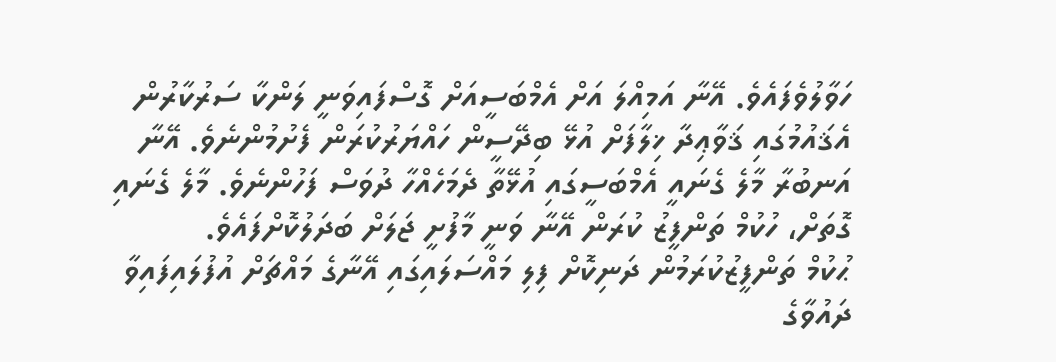ހަވާލުވެފައެވެ. އޭނާ އަމިއްލަ އަށް އެމްބަސީއަށް ގޮސްފައިވަނީ ލަންކާ ސަރުކާރުން އެޤައުމުގައި ޤަވާޢިދާ ޚިލާފަށް އުޅޭ ބިދޭސީން ހައްޔަރުކުރަން ފެށުމުންނެވެ. އޭނާ އަނބުރާ މާލެ ގެނައީ އެމްބަސީގައި އުޅޭތާ ދެމަހެއްހާ ދުވަސް ފަހުންނެވެ. މާލެ ގެނައި ގޮތަށް، ހުކުމް ތަންފީޒު ކުރަން އޭނާ ވަނީ މާފުށީ ޖަލަށް ބަދަލުކޮށްފައެވެ.
ޙުކުމް ތަންފީޒުކުރަމުން ދަނިކޮށް ފިލި މައްސަލައިގައި އޭނާގެ މައްޗަށް އުފުލައިފައިވާ ދައުވާގެ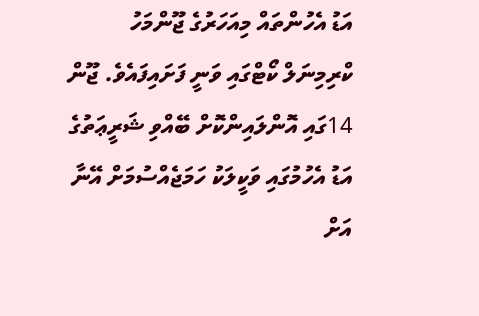އަޑު އެހުންތައް މިއަހަރުގެ ޖޫންމަހު ކްރިމިނަލް ކޯޓްގައި ވަނީ ފަށައިފައެވެ. ޖޫން 14ގައި އޮންލައިންކޮށް ބޭއްވި ޝަރީޢަތުގެ އަޑު އެހުމުގައި ވަކީލަކު ހަމަޖެއްސުމަށް އޭނާ އަށް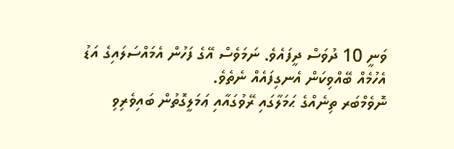ވަނީ 10 ދުވަސް ދީފައެވެ. ނަމަވެސް އޭގެ ފަހުން އެމައްސަލައިގެ އަޑު އެހުމެއް ބޭއްވިކަން އެނގިފައެއް ނެތެވެ.
ނޮވެމްބަރ ތިނެއްގެ ޙަމަލާގައި ރޭވުގައާއި ޢަމަލީގޮތުން ބައިވެރިވި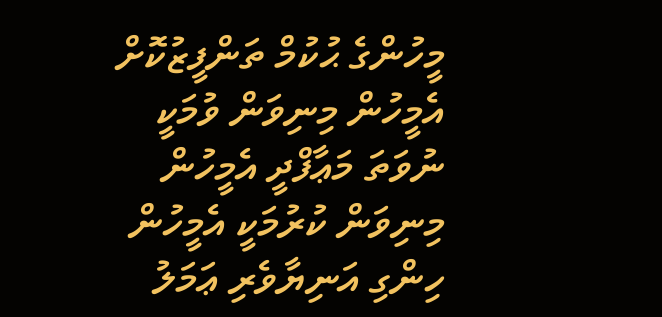މީހުންގެ ޙުކުމް ތަންފީޒުކޮށް އެމީހުން މިނިވަން ވުމަކީ ނުވަތަ މަޢާފްދީ އެމީހުން މިނިވަން ކުރުމަކީ އެމީހުން ހިންގި އަނިޔާވެރި ޢަމަލު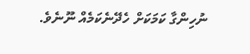ނުހިންގާ ކަމަކަށް ހެދޭނެކަމެއް ނޫނެވެ.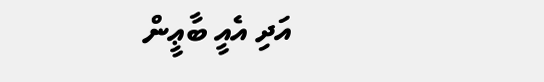އަދި އެއީ ބާޢީން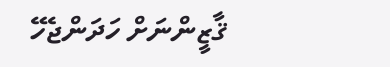ޤާޒީންނަށް ހަދަންޖެހޭ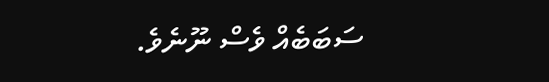ސަބަބެއް ވެސް ނޫނެވެ.